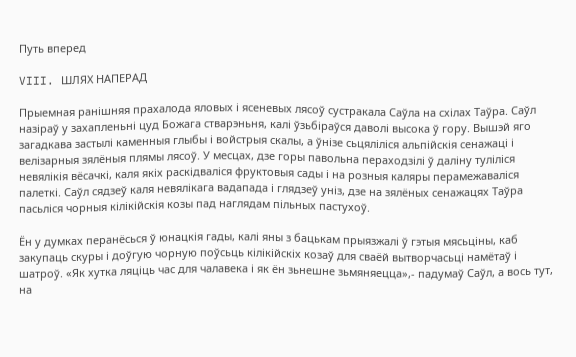Путь вперед

VIII. ШЛЯХ НАПЕРАД

Прыемная ранішняя прахалода яловых і ясеневых лясоў сустракала Саўла на схілах Таўра. Саўл назіраў у захапленьні цуд Божага стварэньня, калі ўзьбіраўся даволі высока ў гору. Вышэй яго загадкава застылі каменныя глыбы і войстрыя скалы, а ўнізе сьцяліліся альпійскія сенажаці і велізарныя зялёныя плямы лясоў. У месцах, дзе горы павольна пераходзілі ў даліну туліліся невялікія вёсачкі, каля якіх раскідваліся фруктовыя сады і на розныя каляры перамежаваліся палеткі. Саўл сядзеў каля невялікага вадапада і глядзеў уніз, дзе на зялёных сенажацях Таўра пасьліся чорныя кілікійскія козы пад наглядам пільных пастухоў.

Ён у думках перанёсься ў юнацкія гады, калі яны з бацькам прыязжалі ў гэтыя мясьціны, каб закупаць скуры і доўгую чорную поўсьць кілікійскіх козаў для сваёй вытворчасьці намётаў і шатроў. «Як хутка ляціць час для чалавека і як ён зьнешне зьмяняецца»,- падумаў Саўл, а вось тут, на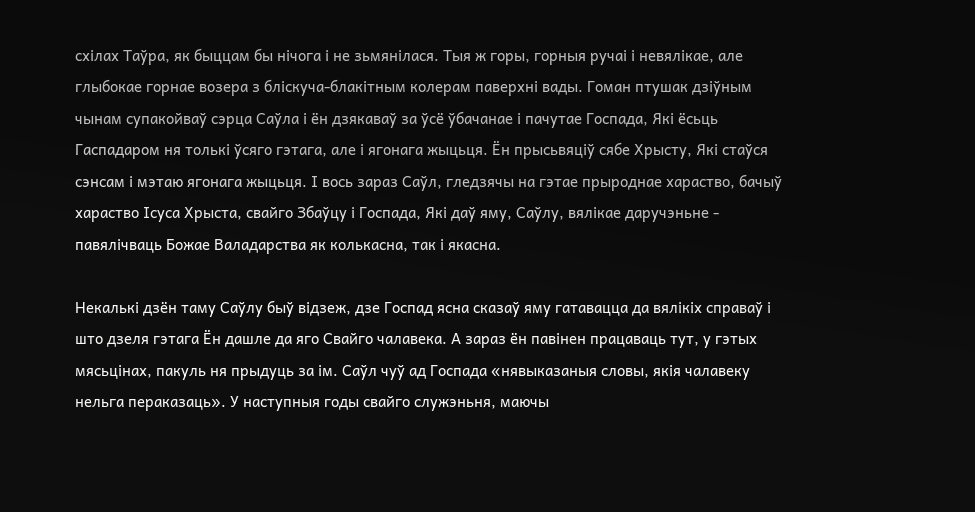схілах Таўра, як быццам бы нічога і не зьмянілася. Тыя ж горы, горныя ручаі і невялікае, але глыбокае горнае возера з бліскуча-блакітным колерам паверхні вады. Гоман птушак дзіўным чынам супакойваў сэрца Саўла і ён дзякаваў за ўсё ўбачанае і пачутае Госпада, Які ёсьць Гаспадаром ня толькі ўсяго гэтага, але і ягонага жыцьця. Ён прысьвяціў сябе Хрысту, Які стаўся сэнсам і мэтаю ягонага жыцьця. І вось зараз Саўл, гледзячы на гэтае прыроднае хараство, бачыў хараство Ісуса Хрыста, свайго Збаўцу і Госпада, Які даў яму, Саўлу, вялікае даручэньне - павялічваць Божае Валадарства як колькасна, так і якасна.

Некалькі дзён таму Саўлу быў відзеж, дзе Госпад ясна сказаў яму гатавацца да вялікіх справаў і што дзеля гэтага Ён дашле да яго Свайго чалавека. А зараз ён павінен працаваць тут, у гэтых мясьцінах, пакуль ня прыдуць за ім. Саўл чуў ад Госпада «нявыказаныя словы, якія чалавеку нельга пераказаць». У наступныя годы свайго служэньня, маючы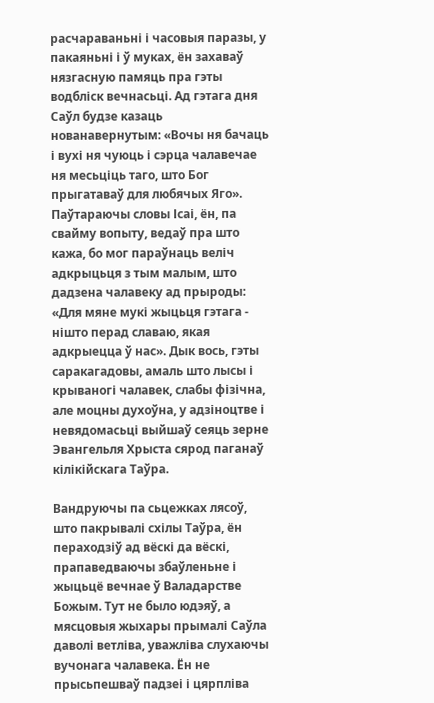расчараваньні і часовыя паразы, у пакаяньні і ў муках, ён захаваў нязгасную памяць пра гэты водбліск вечнасьці. Ад гэтага дня Саўл будзе казаць нованавернутым: «Вочы ня бачаць і вухі ня чуюць і сэрца чалавечае ня месьціць таго, што Бог прыгатаваў для любячых Яго». Паўтараючы словы Ісаі, ён, па свайму вопыту, ведаў пра што кажа, бо мог параўнаць веліч адкрыцьця з тым малым, што дадзена чалавеку ад прыроды: «Для мяне мукі жыцьця гэтага - нішто перад славаю, якая адкрыецца ў нас». Дык вось, гэты саракагадовы, амаль што лысы і крываногі чалавек, слабы фізічна, але моцны духоўна, у адзіноцтве і невядомасьці выйшаў сеяць зерне Эвангельля Хрыста сярод паганаў кілікійскага Таўра.

Вандруючы па сьцежках лясоў, што пакрывалі схілы Таўра, ён пераходзіў ад вёскі да вёскі, прапаведваючы збаўленьне і жыцьцё вечнае ў Валадарстве Божым. Тут не было юдэяў, а мясцовыя жыхары прымалі Саўла даволі ветліва, уважліва слухаючы вучонага чалавека. Ён не прысьпешваў падзеі і цярпліва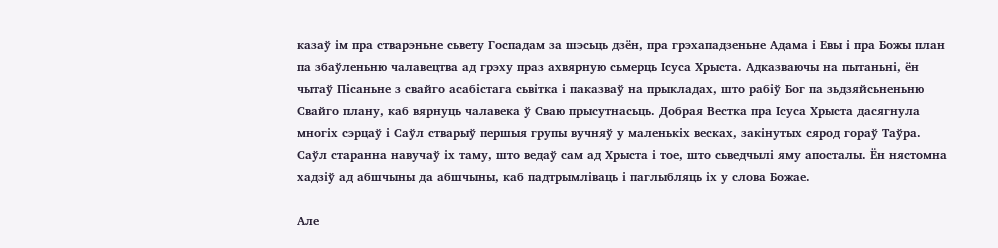казаў ім пра стварэньне сьвету Госпадам за шэсьць дзён, пра грэхападзеньне Адама і Евы і пра Божы план па збаўленьню чалавецтва ад грэху праз ахвярную сьмерць Ісуса Хрыста. Адказваючы на пытаньні, ён чытаў Пісаньне з свайго асабістага сьвітка і паказваў на прыкладах, што рабіў Бог па зьдзяйсьненьню Свайго плану, каб вярнуць чалавека ў Сваю прысутнасьць. Добрая Вестка пра Ісуса Хрыста дасягнула многіх сэрцаў і Саўл стварыў першыя групы вучняў у маленькіх весках, закінутых сярод гораў Таўра. Саўл старанна навучаў іх таму, што ведаў сам ад Хрыста і тое, што сьведчылі яму апосталы. Ён нястомна хадзіў ад абшчыны да абшчыны, каб падтрымліваць і паглыбляць іх у слова Божае.

Але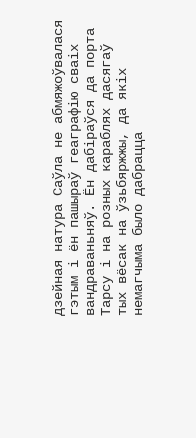дзейная натура Саўла не абмяжоўвалася гэтым і ён пашыраў геаграфію сваіх вандраваньняў. Ён дабіраўся да порта Тарсу і на розных караблях дасягаў тых вёсак на ўзьбяржжы, да якіх немагчыма было дабрацца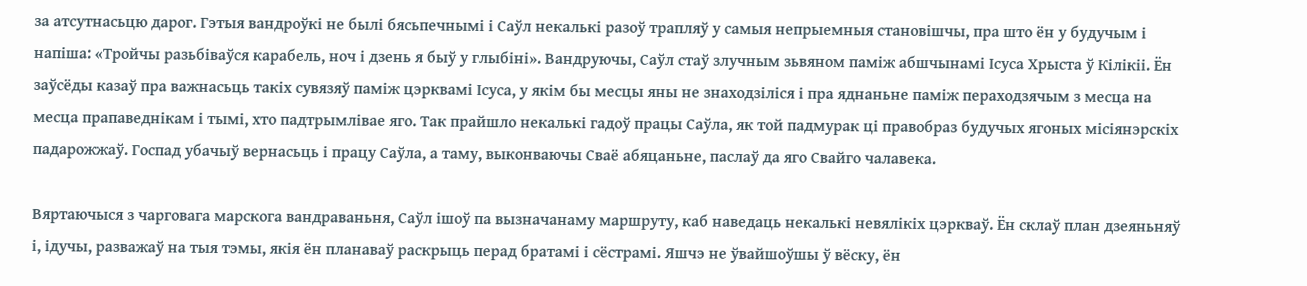за атсутнасьцю дарог. Гэтыя вандроўкі не былі бясьпечнымі і Саўл некалькі разоў трапляў у самыя непрыемныя становішчы, пра што ён у будучым і напіша: «Тройчы разьбіваўся карабель, ноч і дзень я быў у глыбіні». Вандруючы, Саўл стаў злучным зьвяном паміж абшчынамі Ісуса Хрыста ў Кілікіі. Ён заўсёды казаў пра важнасьць такіх сувязяў паміж цэрквамі Ісуса, у якім бы месцы яны не знаходзіліся і пра яднаньне паміж пераходзячым з месца на месца прапаведнікам і тымі, хто падтрымлівае яго. Так прайшло некалькі гадоў працы Саўла, як той падмурак ці правобраз будучых ягоных місіянэрскіх падарожжаў. Госпад убачыў вернасьць і працу Саўла, а таму, выконваючы Сваё абяцаньне, паслаў да яго Свайго чалавека.

Вяртаючыся з чарговага марскога вандраваньня, Саўл ішоў па вызначанаму маршруту, каб наведаць некалькі невялікіх цэркваў. Ён склаў план дзеяньняў і, ідучы, разважаў на тыя тэмы, якія ён планаваў раскрыць перад братамі і сёстрамі. Яшчэ не ўвайшоўшы ў вёску, ён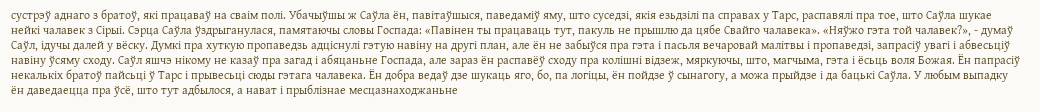сустрэў аднаго з братоў, які працаваў на сваім полі. Убачыўшы ж Саўла ён, павітаўшыся, паведаміў яму, што суседзі, якія езьдзілі па справах у Тарс, распавялі пра тое, што Саўла шукае нейкі чалавек з Сірыі. Сэрца Саўла ўздрыганулася, памятаючы словы Госпада: «Павінен ты працаваць тут, пакуль не прышлю да цябе Свайго чалавека». «Няўжо гэта той чалавек?», - думаў Саўл, ідучы далей у вёску. Думкі пра хуткую пропаведзь адціснулі гэтую навіну на другі план, але ён не забыўся пра гэта і пасьля вечаровай малітвы і пропаведзі, запрасіў увагі і абвесьціў навіну ўсяму сходу. Саўл яшчэ нікому не казаў пра загад і абяцаньне Госпада, але зараз ён распавёў сходу пра колішні відзеж, мяркуючы, што, магчыма, гэта і ёсьць воля Божая. Ён папрасіў некалькіх братоў пайсьці ў Тарс і прывесьці сюды гэтага чалавека. Ён добра ведаў дзе шукаць яго, бо, па логіцы, ён пойдзе ў сынагогу, а можа прыйдзе і да бацькі Саўла. У любым выпадку ён даведаецца пра ўсё, што тут адбылося, а нават і прыблізнае месцазнаходжаньне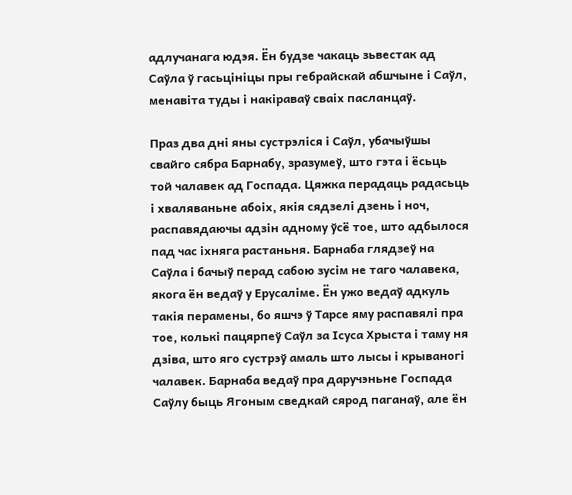адлучанага юдэя. Ён будзе чакаць зьвестак ад Саўла ў гасьцініцы пры гебрайскай абшчыне і Саўл, менавіта туды і накіраваў сваіх пасланцаў.

Праз два дні яны сустрэліся і Саўл, убачыўшы свайго сябра Барнабу, зразумеў, што гэта і ёсьць той чалавек ад Госпада. Цяжка перадаць радасьць і хваляваньне абоіх, якія сядзелі дзень і ноч, распавядаючы адзін адному ўсё тое, што адбылося пад час іхняга растаньня. Барнаба глядзеў на Саўла і бачыў перад сабою зусім не таго чалавека, якога ён ведаў у Ерусаліме. Ён ужо ведаў адкуль такія перамены, бо яшчэ ў Тарсе яму распавялі пра тое, колькі пацярпеў Саўл за Ісуса Хрыста і таму ня дзіва, што яго сустрэў амаль што лысы і крываногі чалавек. Барнаба ведаў пра даручэньне Госпада Саўлу быць Ягоным сведкай сярод паганаў, але ён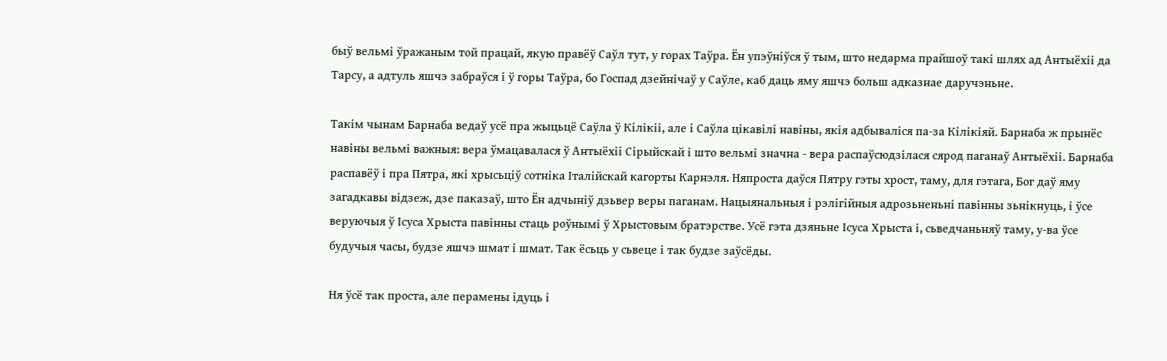быў вельмі ўражаным той працай, якую правёў Саўл тут, у горах Таўра. Ён упэўніўся ў тым, што недарма прайшоў такі шлях ад Антыёхіі да Тарсу, а адтуль яшчэ забраўся і ў горы Таўра, бо Госпад дзейнічаў у Саўле, каб даць яму яшчэ больш адказнае даручэньне.

Такім чынам Барнаба ведаў усё пра жыцьцё Саўла ў Кілікіі, але і Саўла цікавілі навіны, якія адбываліся па-за Кілікіяй. Барнаба ж прынёс навіны вельмі важныя: вера ўмацавалася ў Антыёхіі Сірыйскай і што вельмі значна - вера распаўсюдзілася сярод паганаў Антыёхіі. Барнаба распавёў і пра Пятра, які хрысьціў сотніка Італійскай кагорты Карнэля. Няпроста даўся Пятру гэты хрост, таму, для гэтага, Бог даў яму загадкавы відзеж, дзе паказаў, што Ён адчыніў дзьвер веры паганам. Нацыянальныя і рэлігійныя адрозьненьні павінны зьнікнуць, і ўсе веруючыя ў Ісуса Хрыста павінны стаць роўнымі ў Хрыстовым братэрстве. Усё гэта дзяньне Ісуса Хрыста і, сьведчаньняў таму, у-ва ўсе будучыя часы, будзе яшчэ шмат і шмат. Так ёсьць у сьвеце і так будзе заўсёды.

Ня ўсё так проста, але перамены ідуць і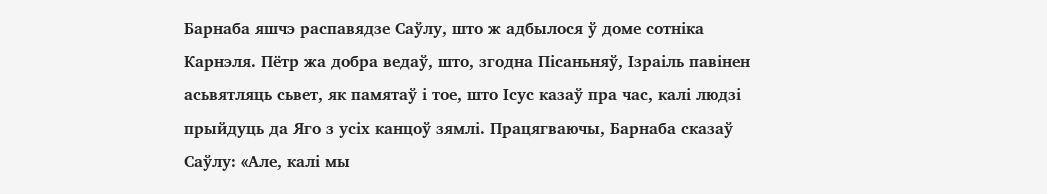Барнаба яшчэ распавядзе Саўлу, што ж адбылося ў доме сотніка Карнэля. Пётр жа добра ведаў, што, згодна Пісаньняў, Ізраіль павінен асьвятляць сьвет, як памятаў і тое, што Ісус казаў пра час, калі людзі прыйдуць да Яго з усіх канцоў зямлі. Працягваючы, Барнаба сказаў Саўлу: «Але, калі мы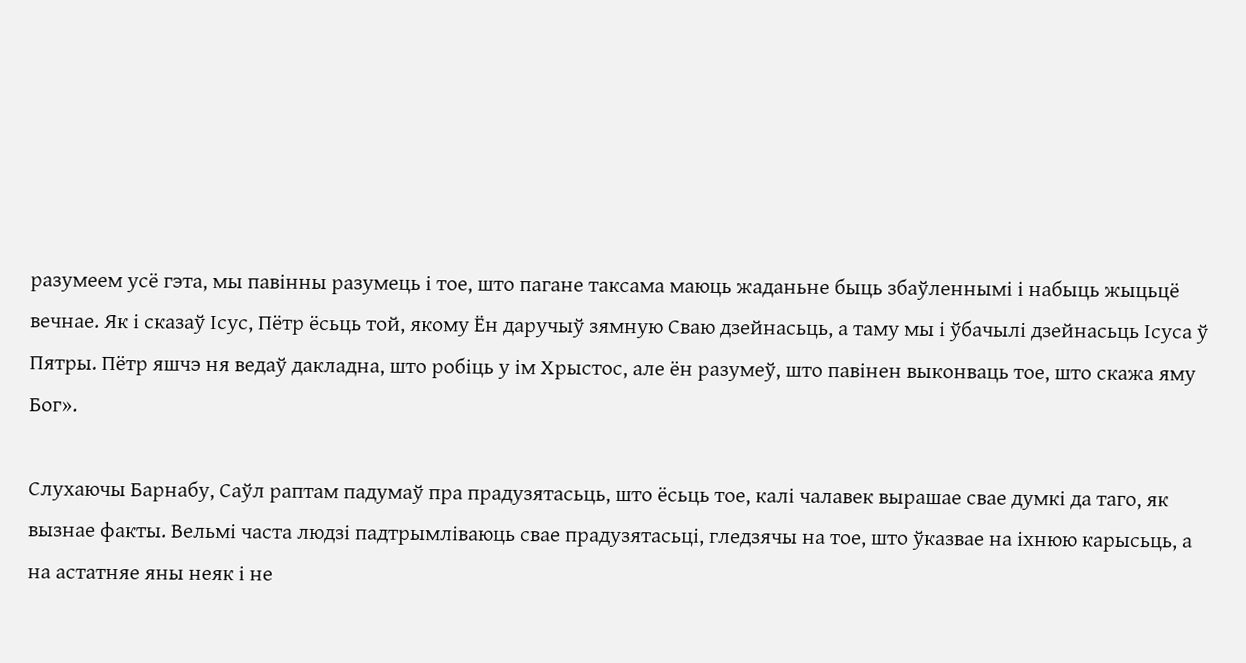разумеем усё гэта, мы павінны разумець і тое, што пагане таксама маюць жаданьне быць збаўленнымі і набыць жыцьцё вечнае. Як і сказаў Ісус, Пётр ёсьць той, якому Ён даручыў зямную Сваю дзейнасьць, а таму мы і ўбачылі дзейнасьць Ісуса ў Пятры. Пётр яшчэ ня ведаў дакладна, што робіць у ім Хрыстос, але ён разумеў, што павінен выконваць тое, што скажа яму Бог».

Слухаючы Барнабу, Саўл раптам падумаў пра прадузятасьць, што ёсьць тое, калі чалавек вырашае свае думкі да таго, як вызнае факты. Вельмі часта людзі падтрымліваюць свае прадузятасьці, гледзячы на тое, што ўказвае на іхнюю карысьць, а на астатняе яны неяк і не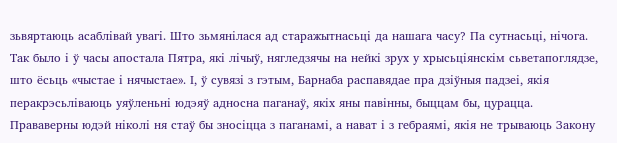зьвяртаюць асаблівай увагі. Што зьмянілася ад старажытнасьці да нашага часу? Па сутнасьці, нічога. Так было і ў часы апостала Пятра, які лічыў, нягледзячы на нейкі зрух у хрысьціянскім сьветапоглядзе, што ёсьць «чыстае і нячыстае». І, ў сувязі з гэтым, Барнаба распавядае пра дзіўныя падзеі, якія перакрэсьліваюць уяўленьні юдэяў адносна паганаў, якіх яны павінны, быццам бы, цурацца. Прававерны юдэй ніколі ня стаў бы зносіцца з паганамі, а нават і з гебраямі, якія не трываюць Закону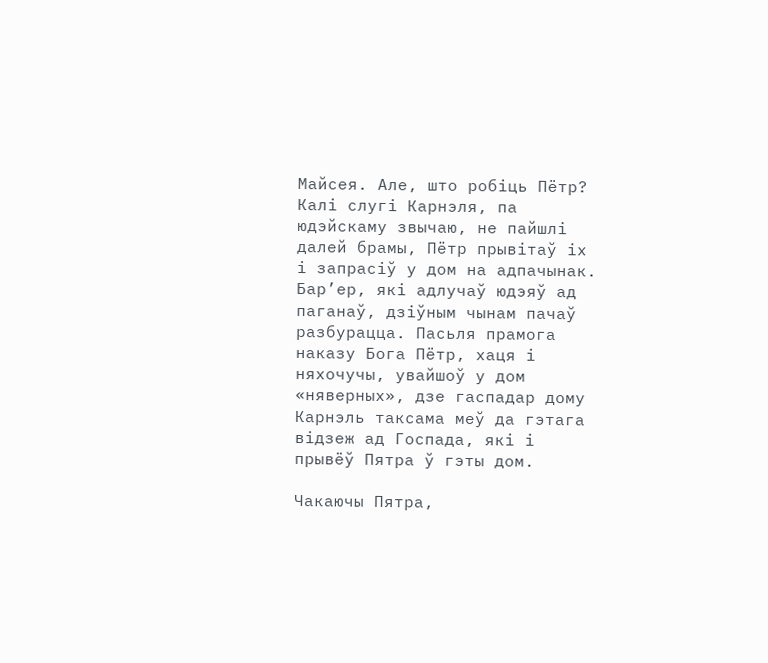Майсея. Але, што робіць Пётр? Калі слугі Карнэля, па юдэйскаму звычаю, не пайшлі далей брамы, Пётр прывітаў іх і запрасіў у дом на адпачынак. Бар’ер, які адлучаў юдэяў ад паганаў, дзіўным чынам пачаў разбурацца. Пасьля прамога наказу Бога Пётр, хаця і няхочучы, увайшоў у дом «няверных», дзе гаспадар дому Карнэль таксама меў да гэтага відзеж ад Госпада, які і прывёў Пятра ў гэты дом.

Чакаючы Пятра,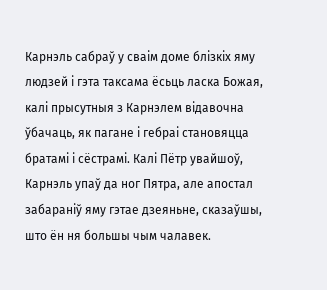Карнэль сабраў у сваім доме блізкіх яму людзей і гэта таксама ёсьць ласка Божая, калі прысутныя з Карнэлем відавочна ўбачаць, як пагане і гебраі становяцца братамі і сёстрамі. Калі Пётр увайшоў, Карнэль упаў да ног Пятра, але апостал забараніў яму гэтае дзеяньне, сказаўшы, што ён ня большы чым чалавек.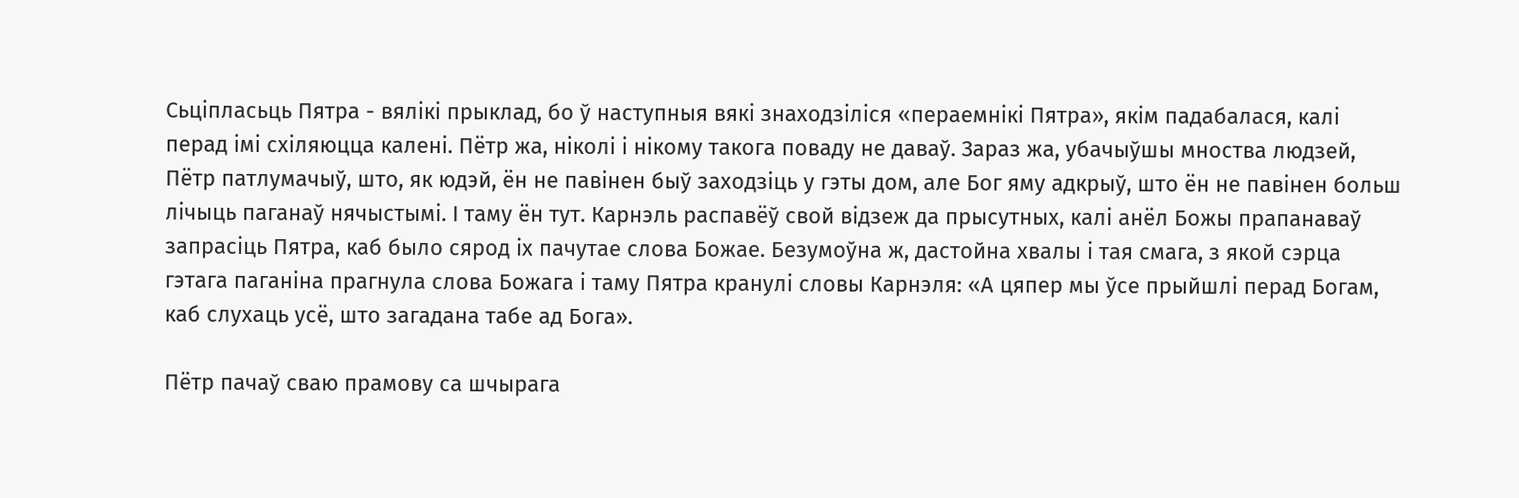Сьціпласьць Пятра - вялікі прыклад, бо ў наступныя вякі знаходзіліся «пераемнікі Пятра», якім падабалася, калі перад імі схіляюцца калені. Пётр жа, ніколі і нікому такога поваду не даваў. Зараз жа, убачыўшы мноства людзей, Пётр патлумачыў, што, як юдэй, ён не павінен быў заходзіць у гэты дом, але Бог яму адкрыў, што ён не павінен больш лічыць паганаў нячыстымі. І таму ён тут. Карнэль распавёў свой відзеж да прысутных, калі анёл Божы прапанаваў запрасіць Пятра, каб было сярод іх пачутае слова Божае. Безумоўна ж, дастойна хвалы і тая смага, з якой сэрца гэтага паганіна прагнула слова Божага і таму Пятра кранулі словы Карнэля: «А цяпер мы ўсе прыйшлі перад Богам, каб слухаць усё, што загадана табе ад Бога».

Пётр пачаў сваю прамову са шчырага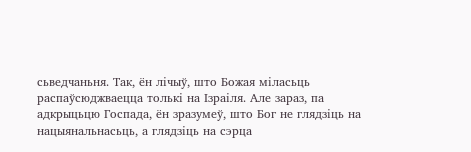сьведчаньня. Так, ён лічыў, што Божая міласьць распаўсюджваецца толькі на Ізраіля. Але зараз, па адкрыцьцю Госпада, ён зразумеў, што Бог не глядзіць на нацыянальнасьць, а глядзіць на сэрца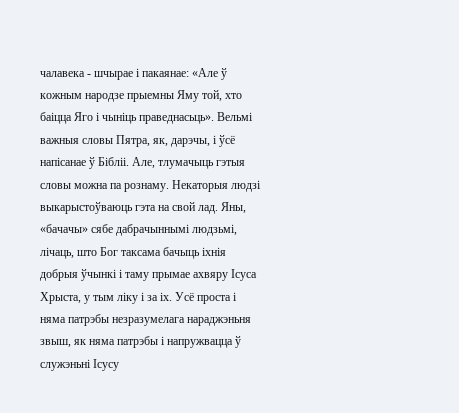чалавека - шчырае і пакаянае: «Але ў кожным народзе прыемны Яму той, хто баіцца Яго і чыніць праведнасьць». Вельмі важныя словы Пятра, як, дарэчы, і ўсё напісанае ў Бібліі. Але, тлумачыць гэтыя словы можна па рознаму. Некаторыя людзі выкарыстоўваюць гэта на свой лад. Яны, «бачачы» сябе дабрачыннымі людзьмі, лічаць, што Бог таксама бачыць іхнія добрыя ўчынкі і таму прымае ахвяру Ісуса Хрыста, у тым ліку і за іх. Усё проста і няма патрэбы незразумелага нараджэньня звыш, як няма патрэбы і напружвацца ў служэньні Ісусу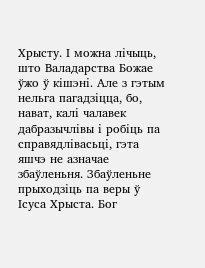Хрысту. І можна лічыць, што Валадарства Божае ўжо ў кішэні. Але з гэтым нельга пагадзіцца, бо, нават, калі чалавек дабразычлівы і робіць па справядлівасьці, гэта яшчэ не азначае збаўленьня. Збаўленьне прыходзіць па веры ў Ісуса Хрыста. Бог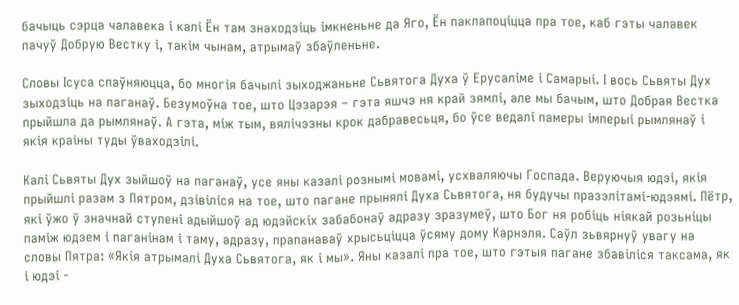бачыць сэрца чалавека і калі Ён там знаходзіць імкненьне да Яго, Ён паклапоціцца пра тое, каб гэты чалавек пачуў Добрую Вестку і, такім чынам, атрымаў збаўленьне.

Словы Ісуса спаўняюцца, бо многія бачылі зыходжаньне Сьвятога Духа ў Ерусаліме і Самарыі. І вось Сьвяты Дух зыходзіць на паганаў. Безумоўна тое, што Цэзарэя – гэта яшчэ ня край зямлі, але мы бачым, што Добрая Вестка прыйшла да рымлянаў. А гэта, між тым, вялічэзны крок дабравесьця, бо ўсе ведалі памеры імперыі рымлянаў і якія краіны туды ўваходзілі.

Калі Сьвяты Дух зыйшоў на паганаў, усе яны казалі рознымі мовамі, усхваляючы Госпада. Веруючыя юдэі, якія прыйшлі разам з Пятром, дзівіліся на тое, што пагане прынялі Духа Сьвятога, ня будучы празэлітамі-юдэямі. Пётр, які ўжо ў значнай ступені адыйшоў ад юдэйскіх забабонаў адразу зразумеў, што Бог ня робіць ніякай розьніцы паміж юдэем і паганінам і таму, адразу, прапанаваў хрысьціцца ўсяму дому Карнэля. Саўл зьвярнуў увагу на словы Пятра: «Якія атрымалі Духа Сьвятога, як і мы». Яны казалі пра тое, што гэтыя пагане збавіліся таксама, як і юдэі -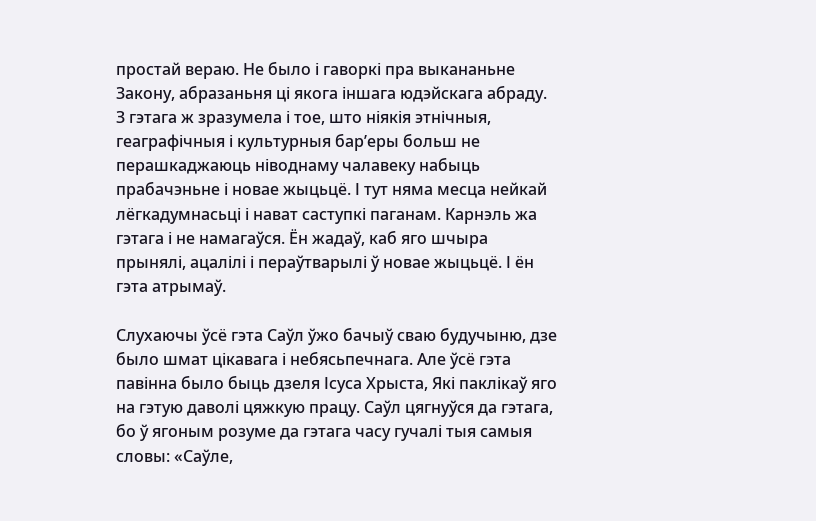простай вераю. Не было і гаворкі пра выкананьне Закону, абразаньня ці якога іншага юдэйскага абраду. З гэтага ж зразумела і тое, што ніякія этнічныя, геаграфічныя і культурныя бар’еры больш не перашкаджаюць ніводнаму чалавеку набыць прабачэньне і новае жыцьцё. І тут няма месца нейкай лёгкадумнасьці і нават саступкі паганам. Карнэль жа гэтага і не намагаўся. Ён жадаў, каб яго шчыра прынялі, ацалілі і пераўтварылі ў новае жыцьцё. І ён гэта атрымаў.

Слухаючы ўсё гэта Саўл ўжо бачыў сваю будучыню, дзе было шмат цікавага і небясьпечнага. Але ўсё гэта павінна было быць дзеля Ісуса Хрыста, Які паклікаў яго на гэтую даволі цяжкую працу. Саўл цягнуўся да гэтага, бо ў ягоным розуме да гэтага часу гучалі тыя самыя словы: «Саўле,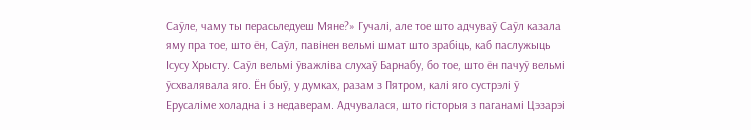Саўле, чаму ты перасьледуеш Мяне?» Гучалі, але тое што адчуваў Саўл казала яму пра тое, што ён, Саўл, павінен вельмі шмат што зрабіць, каб паслужыць Ісусу Хрысту. Саўл вельмі ўважліва слухаў Барнабу, бо тое, што ён пачуў вельмі ўсхвалявала яго. Ён быў, у думках, разам з Пятром, калі яго сустрэлі ў Ерусаліме холадна і з недаверам. Адчувалася, што гісторыя з паганамі Цэзарэі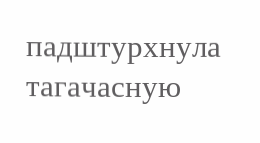падштурхнула тагачасную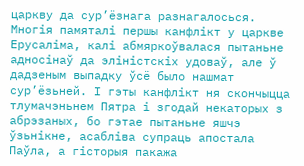царкву да сур’ёзнага разнагалосься. Многія памяталі першы канфлікт у царкве Ерусаліма, калі абмяркоўвалася пытаньне адносінаў да эліністскіх удоваў, але ў дадзеным выпадку ўсё было нашмат сур’ёзьней. І гэты канфлікт ня скончыцца тлумачэньнем Пятра і згодай некаторых з абрэзаных, бо гэтае пытаньне яшчэ ўзьнікне, асабліва супраць апостала Паўла, а гісторыя пакажа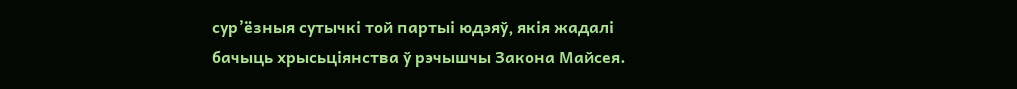сур’ёзныя сутычкі той партыі юдэяў, якія жадалі бачыць хрысьціянства ў рэчышчы Закона Майсея.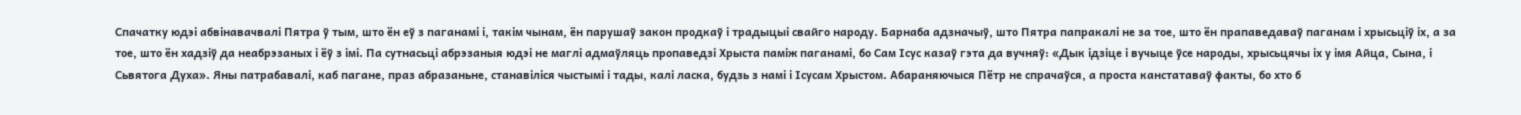Спачатку юдэі абвінавачвалі Пятра ў тым, што ён еў з паганамі і, такім чынам, ён парушаў закон продкаў і традыцыі свайго народу. Барнаба адзначыў, што Пятра папракалі не за тое, што ён прапаведаваў паганам і хрысьціў іх, а за тое, што ён хадзіў да неабрэзаных і ёў з імі. Па сутнасьці абрэзаныя юдэі не маглі адмаўляць пропаведзі Хрыста паміж паганамі, бо Сам Ісус казаў гэта да вучняў: «Дык ідзіце і вучыце ўсе народы, хрысьцячы іх у імя Айца, Сына, і Сьвятога Духа». Яны патрабавалі, каб пагане, праз абразаньне, станавіліся чыстымі і тады, калі ласка, будзь з намі і Ісусам Хрыстом. Абараняючыся Пётр не спрачаўся, а проста канстатаваў факты, бо хто б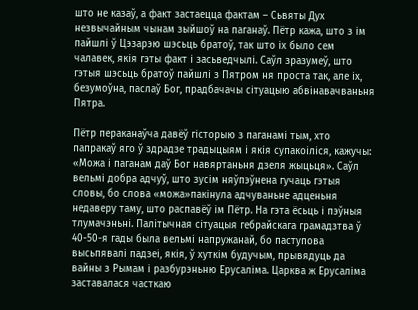што не казаў, а факт застаецца фактам – Сьвяты Дух незвычайным чынам зыйшоў на паганаў. Пётр кажа, што з ім пайшлі ў Цэзарэю шэсьць братоў, так што іх было сем чалавек, якія гэты факт і засьведчылі. Саўл зразумеў, што гэтыя шэсьць братоў пайшлі з Пятром ня проста так, але іх, безумоўна, паслаў Бог, прадбачачы сітуацыю абвінавачваньня Пятра.

Пётр пераканаўча давёў гісторыю з паганамі тым, хто папракаў яго ў здрадзе традыцыям і якія супакоіліся, кажучы: «Можа і паганам даў Бог навяртаньня дзеля жыцьця». Саўл вельмі добра адчуў, што зусім няўпэўнена гучаць гэтыя словы, бо слова «можа»пакінула адчуваньне адценьня недаверу таму, што распавёў ім Пётр. На гэта ёсьць і пэўныя тлумачэньні. Палітычная сітуацыя гебрайскага грамадзтва ў 40-50-я гады была вельмі напружанай, бо паступова высьпявалі падзеі, якія, ў хуткім будучым, прывядуць да вайны з Рымам і разбурэньню Ерусаліма. Царква ж Ерусаліма заставалася часткаю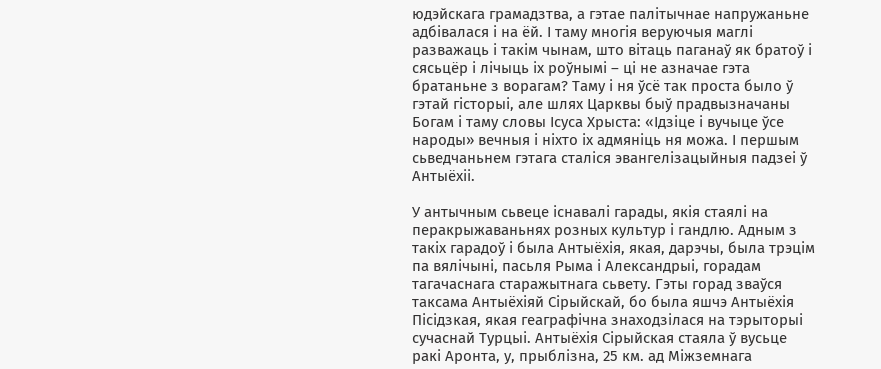юдэйскага грамадзтва, а гэтае палітычнае напружаньне адбівалася і на ёй. І таму многія веруючыя маглі разважаць і такім чынам, што вітаць паганаў як братоў і сясьцёр і лічыць іх роўнымі – ці не азначае гэта братаньне з ворагам? Таму і ня ўсё так проста было ў гэтай гісторыі, але шлях Царквы быў прадвызначаны Богам і таму словы Ісуса Хрыста: «Ідзіце і вучыце ўсе народы» вечныя і ніхто іх адмяніць ня можа. І першым сьведчаньнем гэтага сталіся эвангелізацыйныя падзеі ў Антыёхіі.

У антычным сьвеце існавалі гарады, якія стаялі на перакрыжаваньнях розных культур і гандлю. Адным з такіх гарадоў і была Антыёхія, якая, дарэчы, была трэцім па вялічыні, пасьля Рыма і Александрыі, горадам тагачаснага старажытнага сьвету. Гэты горад зваўся таксама Антыёхіяй Сірыйскай, бо была яшчэ Антыёхія Пісідзкая, якая геаграфічна знаходзілася на тэрыторыі сучаснай Турцыі. Антыёхія Сірыйская стаяла ў вусьце ракі Аронта, у, прыблізна, 25 км. ад Міжземнага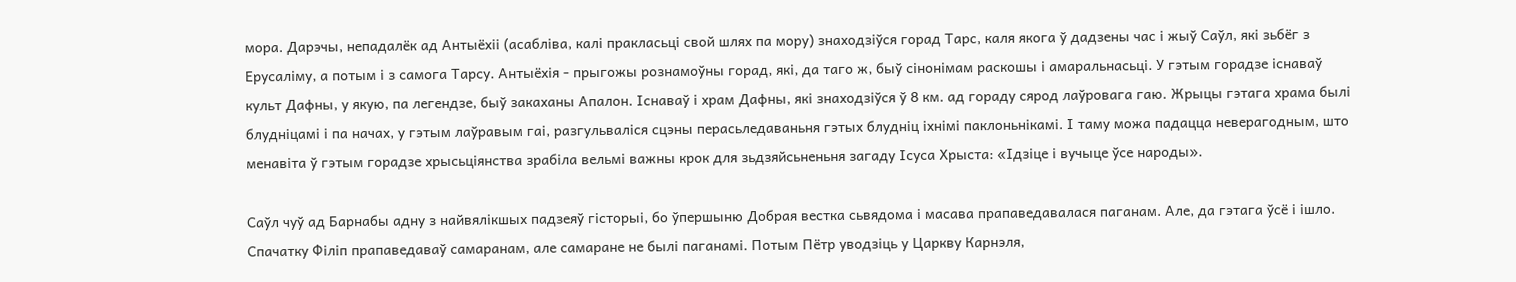мора. Дарэчы, непадалёк ад Антыёхіі (асабліва, калі пракласьці свой шлях па мору) знаходзіўся горад Тарс, каля якога ў дадзены час і жыў Саўл, які зьбёг з Ерусаліму, а потым і з самога Тарсу. Антыёхія - прыгожы рознамоўны горад, які, да таго ж, быў сінонімам раскошы і амаральнасьці. У гэтым горадзе існаваў культ Дафны, у якую, па легендзе, быў закаханы Апалон. Існаваў і храм Дафны, які знаходзіўся ў 8 км. ад гораду сярод лаўровага гаю. Жрыцы гэтага храма былі блудніцамі і па начах, у гэтым лаўравым гаі, разгульваліся сцэны перасьледаваньня гэтых блудніц іхнімі паклоньнікамі. І таму можа падацца неверагодным, што менавіта ў гэтым горадзе хрысьціянства зрабіла вельмі важны крок для зьдзяйсьненьня загаду Ісуса Хрыста: «Ідзіце і вучыце ўсе народы».

Саўл чуў ад Барнабы адну з найвялікшых падзеяў гісторыі, бо ўпершыню Добрая вестка сьвядома і масава прапаведавалася паганам. Але, да гэтага ўсё і ішло. Спачатку Філіп прапаведаваў самаранам, але самаране не былі паганамі. Потым Пётр уводзіць у Царкву Карнэля,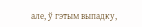але, ў гэтым выпадку,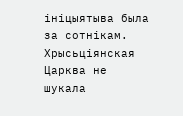ініцыятыва была за сотнікам. Хрысьціянская Царква не шукала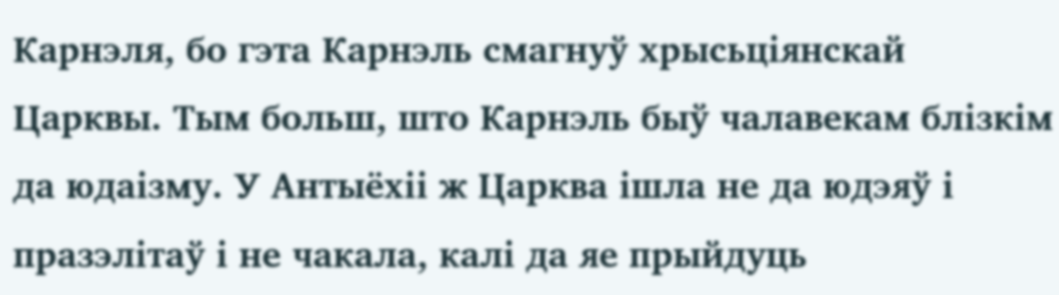Карнэля, бо гэта Карнэль смагнуў хрысьціянскай Царквы. Тым больш, што Карнэль быў чалавекам блізкім да юдаізму. У Антыёхіі ж Царква ішла не да юдэяў і празэлітаў і не чакала, калі да яе прыйдуць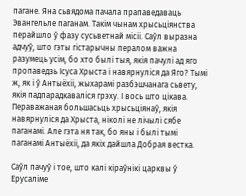пагане. Яна сьвядома пачала прапаведаваць Эвангельле паганам. Такім чынам хрысьціянства перайшло ў фазу сусьветнай місіі. Саўл выразна адчуў, што гэты гістарычны пералом важна разумець усім, бо хто былі тыя, якія пачулі ад яго пропаведзь Ісуса Хрыста і навярнуліся да Яго? Тымі ж, як і ў Антыёхіі, жыхарамі разбэшчанага сьвету, якія падпарадкаваліся грэху. І вось што цікава. Пераважаная большасьць хрысьціянаў, якія навярнуліся да Хрыста, ніколі не лічылі сябе паганамі. Але гэта ня так, бо яны і былі тымі паганамі Антыёхіі, да якіх дайшла Добрая вестка.

Саўл пачуў і тое, што калі кіраўнікі царквы ў Ерусаліме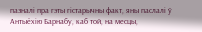пазналі пра гэты гістарычны факт, яны паслалі ў Антыёхію Барнабу, каб той, на месцы,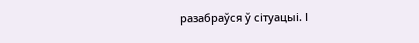разабраўся ў сітуацыі. І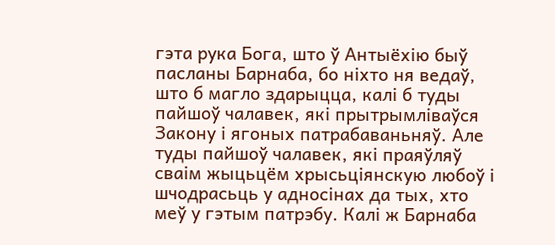гэта рука Бога, што ў Антыёхію быў пасланы Барнаба, бо ніхто ня ведаў, што б магло здарыцца, калі б туды пайшоў чалавек, які прытрымліваўся Закону і ягоных патрабаваньняў. Але туды пайшоў чалавек, які праяўляў сваім жыцьцём хрысьціянскую любоў і шчодрасьць у адносінах да тых, хто меў у гэтым патрэбу. Калі ж Барнаба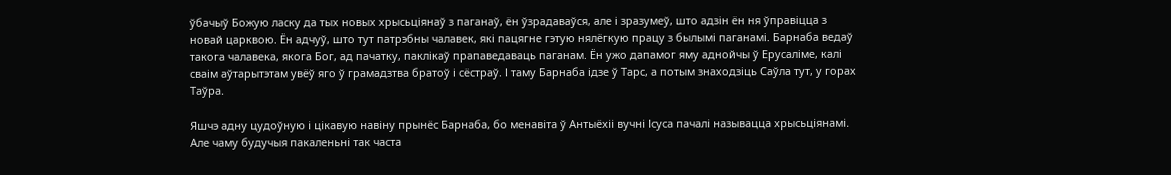ўбачыў Божую ласку да тых новых хрысьціянаў з паганаў, ён ўзрадаваўся, але і зразумеў, што адзін ён ня ўправіцца з новай царквою. Ён адчуў, што тут патрэбны чалавек, які пацягне гэтую нялёгкую працу з былымі паганамі. Барнаба ведаў такога чалавека, якога Бог, ад пачатку, паклікаў прапаведаваць паганам. Ён ужо дапамог яму аднойчы ў Ерусаліме, калі сваім аўтарытэтам увёў яго ў грамадзтва братоў і сёстраў. І таму Барнаба ідзе ў Тарс, а потым знаходзіць Саўла тут, у горах Таўра.

Яшчэ адну цудоўную і цікавую навіну прынёс Барнаба, бо менавіта ў Антыёхіі вучні Ісуса пачалі называцца хрысьціянамі. Але чаму будучыя пакаленьні так часта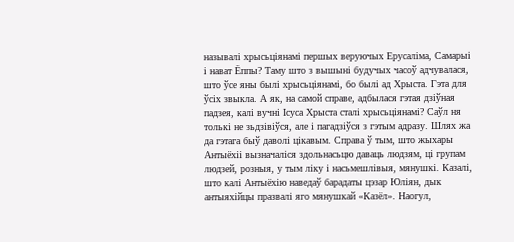называлі хрысьціянамі першых веруючых Ерусаліма, Самарыі і нават Ёппы? Таму што з вышыні будучых часоў адчувалася, што ўсе яны былі хрысьціянамі, бо былі ад Хрыста. Гэта для ўсіх звыкла. А як, на самой справе, адбылася гэтая дзіўная падзея, калі вучні Ісуса Хрыста сталі хрысьціянамі? Саўл ня толькі не зьдзівіўся, але і пагадзіўся з гэтым адразу. Шлях жа да гэтага быў даволі цікавым. Справа ў тым, што жыхары Антыёхіі вызначаліся здольнасьцю даваць людзям, ці групам людзей, розныя, у тым ліку і насьмешлівыя, мянушкі. Казалі, што калі Антыёхію наведаў барадаты цэзар Юліян, дык антыяхійцы празвалі яго мянушкай «Казёл». Наогул,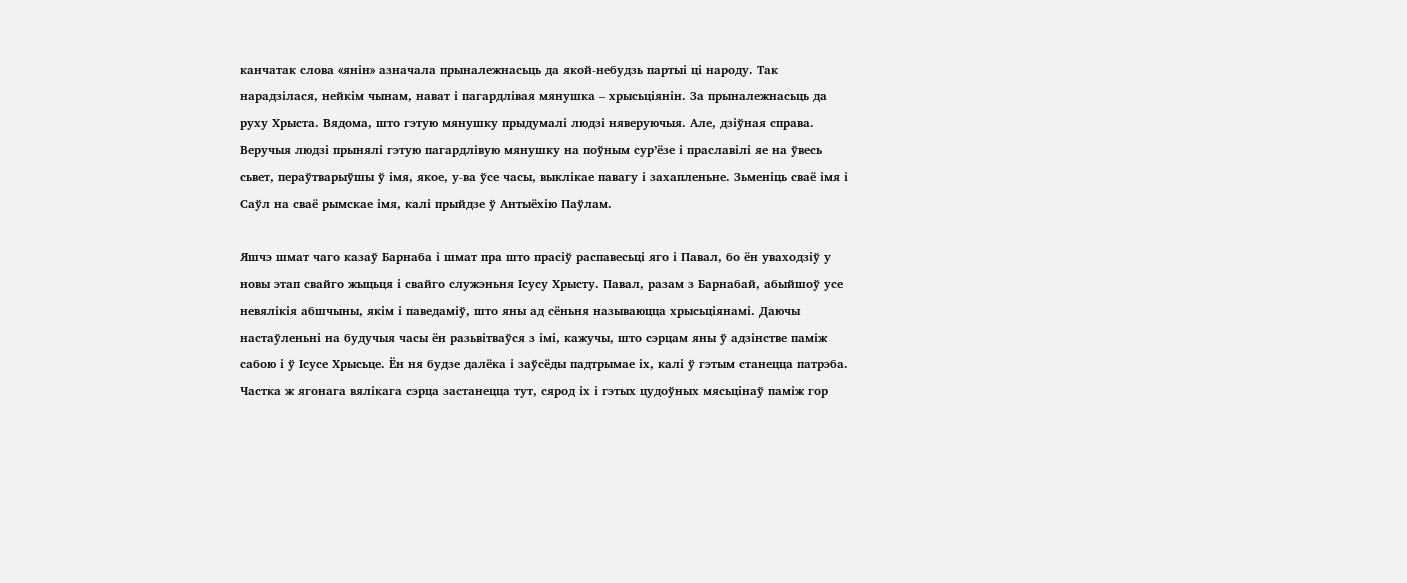канчатак слова «янін» азначала прыналежнасьць да якой-небудзь партыі ці народу. Так нарадзілася, нейкім чынам, нават і пагардлівая мянушка – хрысьціянін. За прыналежнасьць да руху Хрыста. Вядома, што гэтую мянушку прыдумалі людзі няверуючыя. Але, дзіўная справа. Веручыя людзі прынялі гэтую пагардлівую мянушку на поўным сур’ёзе і праславілі яе на ўвесь сьвет, пераўтварыўшы ў імя, якое, у-ва ўсе часы, выклікае павагу і захапленьне. Зьменіць сваё імя і Саўл на сваё рымскае імя, калі прыйдзе ў Антыёхію Паўлам.

Яшчэ шмат чаго казаў Барнаба і шмат пра што прасіў распавесьці яго і Павал, бо ён уваходзіў у новы этап свайго жыцьця і свайго служэньня Ісусу Хрысту. Павал, разам з Барнабай, абыйшоў усе невялікія абшчыны, якім і паведаміў, што яны ад сёньня называюцца хрысьціянамі. Даючы настаўленьні на будучыя часы ён разьвітваўся з імі, кажучы, што сэрцам яны ў адзінстве паміж сабою і ў Ісусе Хрысьце. Ён ня будзе далёка і заўсёды падтрымае іх, калі ў гэтым станецца патрэба. Частка ж ягонага вялікага сэрца застанецца тут, сярод іх і гэтых цудоўных мясьцінаў паміж гор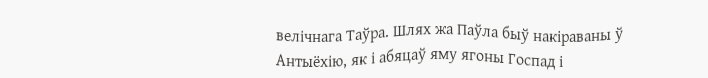велічнага Таўра. Шлях жа Паўла быў накіраваны ў Антыёхію, як і абяцаў яму ягоны Госпад і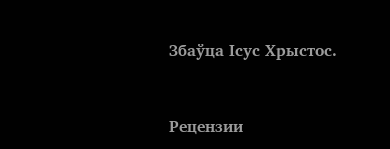Збаўца Ісус Хрыстос.


Рецензии